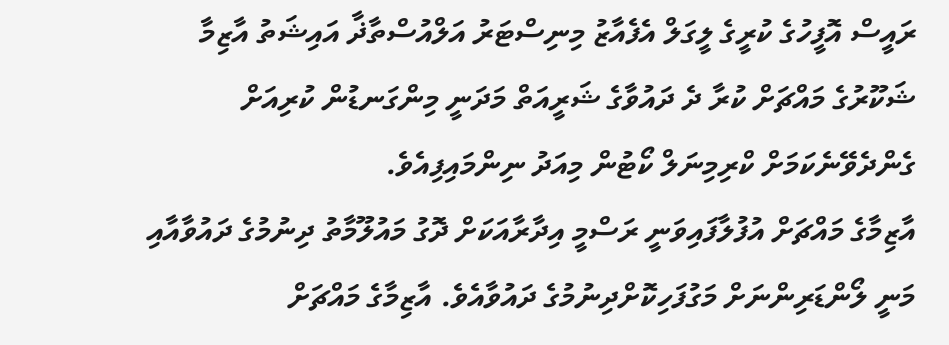ރައީސް އޮފީހުގެ ކުރީގެ ލީގަލް އެފެއާޒު މިނިސްޓަރު އަލްއުސްތާޛާ އައިޝަތު އާޒިމާ ޝަކޫރުގެ މައްޗަށް ކުރާ ދެ ދައުވާގެ ޝަރީއަތް މަދަނީ މިންގަނޑުން ކުރިއަށް ގެންދެވޭނެކަމަށް ކްރިމިނަލް ކޯޓުން މިއަދު ނިންމައިފިއެވެ.
އާޒިމާގެ މައްޗަށް އުފުލާފައިވަނީ ރަސްމީ އިދާރާއަކަށް ދޮގު މައުލޫމާތު ދިނުމުގެ ދައުވާއާއި މަނީ ލޯންޑަރިންނަށް މަގުފަހިކޮށްދިނުމުގެ ދައުވާއެވެ. އާޒިމާގެ މައްޗަށް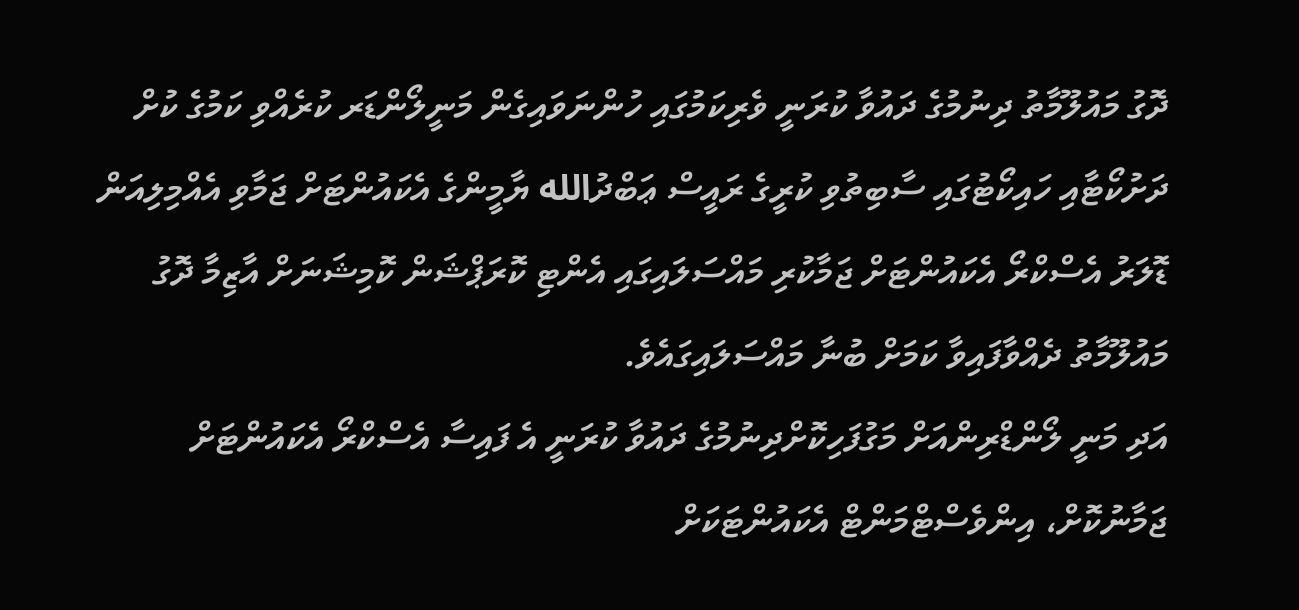ދޮގު މައުލޫމާތު ދިނުމުގެ ދައުވާ ކުރަނީ ވެރިކަމުގައި ހުންނަވައިގެން މަނީލޯންޑަރ ކުރެއްވި ކަމުގެ ކުށް ދަށުކޯޓާއި ހައިކޯޓުގައި ސާބިތުވި ކުރީގެ ރައީސް ޢަބްދުالله ޔާމީންގެ އެކައުންޓަށް ޖަމާވި އެއްމިލިއަން ޑޮލަރު އެސްކްރޯ އެކައުންޓަށް ޖަމާކުރި މައްސަލައިގައި އެންޓި ކޮރަޕްޝަން ކޮމިޝަނަށް އާޒިމާ ދޮގު މައުލޫމާތު ދެއްވާފައިވާ ކަމަށް ބުނާ މައްސަލައިގައެވެ.
އަދި މަނީ ލޯންޑްރިންއަށް މަގުފަހިކޮށްދިނުމުގެ ދައުވާ ކުރަނީ އެ ފައިސާ އެސްކްރޯ އެކައުންޓަށް ޖަމާނުކޮށް، އިންވެސްޓްމަންޓް އެކައުންޓަކަށް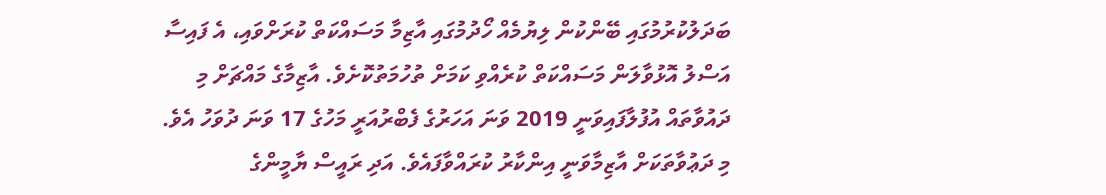ބަދަލުކުރުމުގައި ބޭންކުން ލިޔުމެއް ހޯދުމުގައި އާޒިމާ މަސައްކަތް ކުރަށްވައި، އެ ފައިސާ އަސްލު އޮޅުވާލަން މަސައްކަތް ކުރެއްވި ކަމަށް ތުހުމަތުކޮށެވެ. އާޒިމާގެ މައްޗަށް މި ދައުވާތައް އުފުލާފައިވަނީ 2019 ވަނަ އަހަރުގެ ފެބްރުއަރީ މަހުގެ 17 ވަނަ ދުވަހު އެވެ.
މި ދަޢުވާތަކަށް އާޒިމާވަނީ އިންކާރު ކުރައްވާފައެވެ. އަދި ރައީސް ޔާމީންގެ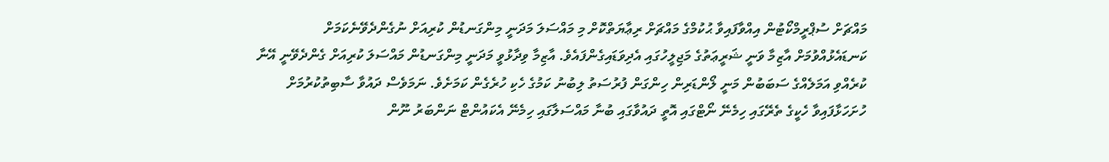މައްޗަށް ސުޕްރީމްކޯޓުން އިއްވާފައިވާ ޙުކުމްގެ މައްޗަށް ރިޢާޔަތްކޮށް މި މައްސަލަ މަދަނީ މިންގަނޑުން ކުރިއަށް ނުގެންދެވޭނެކަމަށް ކަނޑައެޅުއްވުމަށް އާޒިމާ ވަނީ ޝަރީޢަތުގެ މަޖިލީހުގައި އެދިވަޑައިގެންފައެވެ. އާޒިމާ ވިދާޅުވީ މަދަނީ މިންގަނޑުން މައްސަލަ ކުރިއަށް ގެންދެވޭނީ އޭނާ ކުރެއްވި އަމަލެއްގެ ސަބަބުން މަނީ ލޯންޑަރިން ހިންގަން ފުރުސަތު ލިބުނު ކަމުގެ ހެކި ހުރެގެން ކަމަށެވެ. ނަމަވެސް ދައުވާ ސާބިތުކުރުމަށް ހުށަހަޅާފައިވާ ހެކީގެ ތެރޭގައި ހިމެނޭ ނޯޓްގައި އޮތީ ދައުވާގައި ބުނާ މައްސަލާގައި ހިމެނޭ އެކައުންޓް ނަންބަރު ނޫން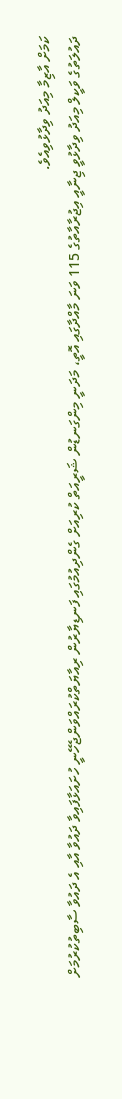ކަމަށް އާޒިމާ މިއަދު ވިދާޅުވިއެވެ.
ދައުލަތުގެ ވަކީލް މިއަދު ވިދާޅުވީ ޖިނާއީ އިޖުރާއާތުގެ 115 ވަނަ މާއްދާގައި އޮތީ، މަދަނީ މިންގަނޑުން ޝަރީއަތް ކުރިއަށް ގެންދިއުމުގައި ފަނޑިޔާރުން ރިއާޔަތްކުރައްވަންޖެހޭނީ ހުށައަޅާފައިވާ ދައުވާ އާއި އެ ދައުވާ ސާބިތުކުރުމަށް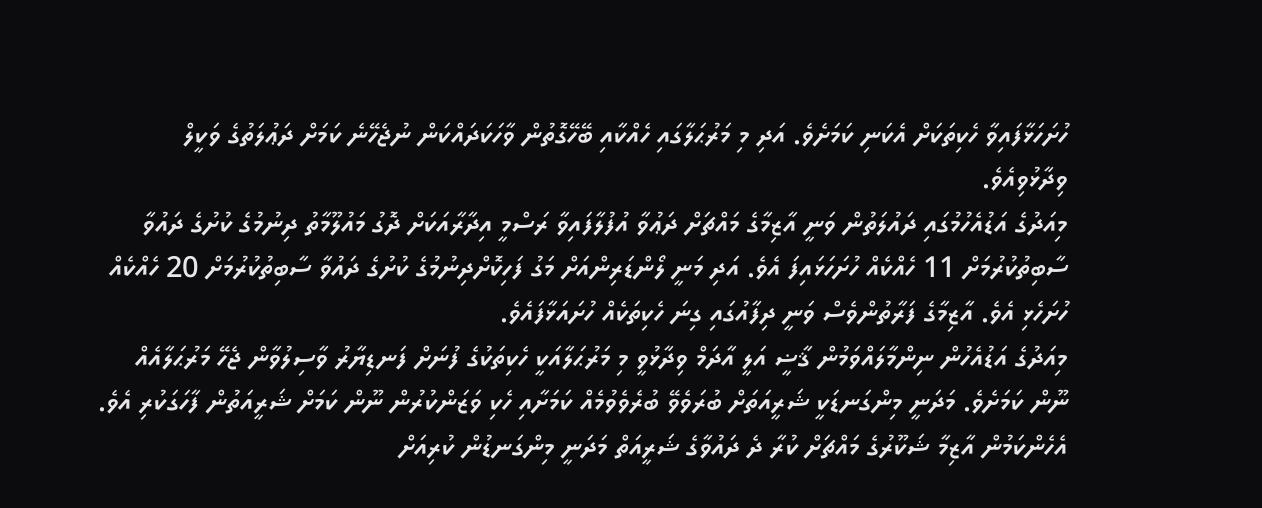ހުށަހަޅާފައިވާ ހެކިތަކަށް އެކަނި ކަމަށެވެ. އަދި މި މަރުޙަލާގައި ހެއްކާއި ބޭހޭގޮތުން ވާހަކަދައްކަން ނުޖެހޭނެ ކަމަށް ދަޢުލަތުގެ ވަކީލް ވިދާޅުވިއެވެ.
މިއަދުގެ އަޑުއެހުމުގައި ދައުލަތުން ވަނީ އާޒިމާގެ މައްޗަށް ދަޢުވާ އުފުލާފައިވާ ރަސްމީ އިދާރާއަކަށް ދޮގު މައުލޫމާތު ދިނުމުގެ ކުށުގެ ދައުވާ ސާބިތުކުރުމަށް 11 ހެއްކެއް ހުށަހަޅައިފަ އެވެ. އަދި މަނީ ލޯންޑަރިންއަށް މަގު ފަހިކޮށްދިނުމުގެ ކުށުގެ ދައުވާ ސާބިތުކުރުމަށް 20 ހެއްކެއް ހުށަހެޅި އެވެ. އާޒިމާގެ ފަރާތުންވެސް ވަނީ ދިފާއުގައި ގިނަ ހެކިތަކެއް ހުށައަޅާފައެވެ.
މިއަދުގެ އަޑުއެހުން ނިންމާލައްވަމުން ޤާޟީ އަލީ އާދަމް ވިދާޅުވީ މި މަރުޙަލާއަކީ ހެކިތަކުގެ ފުނަށް ފަނޑިޔާރު ވާސިލުވާން ޖެހޭ މަރުޙަލާއެއް ނޫން ކަމަށެވެ. މަދަނީ މިންގަނޑަކީ ޝަރީއަތަށް ބުރަވެވޭ ބުރެވެވުމެއް ކަމަށާއި ހެކި ވަޒަންކުރުން ނޫން ކަމަށް ޝަރީއަތުން ފާހަގަކުރި އެވެ. އެހެންކަމުން އާޒިމާ ޝަކޫރުގެ މައްޗަށް ކުރާ ދެ ދައުވާގެ ޝަރީއަތް މަދަނީ މިންގަނޑުން ކުރިއަށް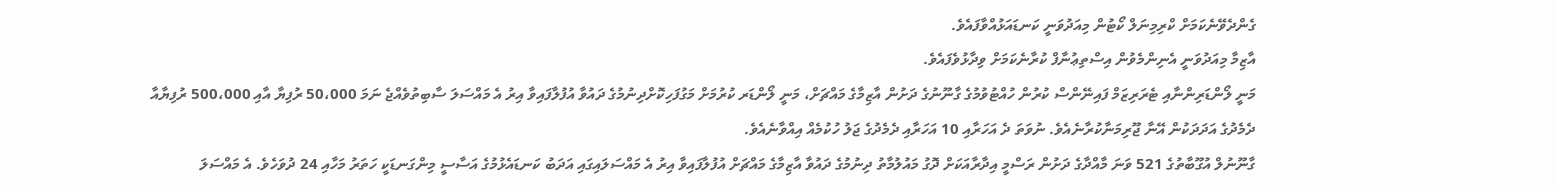ގެންދެވޭނެކަމަށް ކްރިމިނަލް ކޯޓުން މިއަދުވަނީ ކަނޑައަޅުއްވާފައެވެ.
އާޒިމާ މިއަދުވަނީ އެނިންމެވުން އިސްތިޢުނާފް ކުރާނެކަމަށް ވިދާޅުވެފައެވެ.
މަނީ ލޯންޑަރިންނާއި ޓެރަރިޒަމް ފައިނޭންސް ކުރުން ހުއްޓުވުމުގެ ގާނޫނުގެ ދަށުން އާޒިމާގެ މައްޗަށް، މަނީ ލޯންޑަރ ކުރުމަށް މަގުފަހިކޮށްދިނުމުގެ ދައުވާ އުފުލާފައިވާ އިރު އެ މައްސަލަ ސާބިތުވެއްޖެ ނަމަ 50،000 ރުފިޔާ އާއި 500،000 ރުފިޔާއާ ދެމެދުގެ އަދަދަކުން އޭނާ ޖޫރިމަނާކުރާނެއެވެ. ނުވަތަ ދެ އަހަރާއި 10 އަހަރާއި ދެމެދުގެ ޖަލު ހުކުމެއް އިއްވާނެއެވެ.
ގާނޫނުލް އުގޫބާތުގެ 521 ވަނަ މާއްދާގެ ދަށުން ރަސްމީ އިދާރާއަކަށް ދޮގު މައުލުމާތު ދިނުމުގެ ދައުވާ އާޒިމާގެ މައްޗަށް އުފުލާފައިވާ އިރު އެ މައްސަލައިގައި އަދަބު ކަނޑައެޅުމުގެ އަސާސީ މިންގަނޑަކީ ހަތަރު މަހާއި 24 ދުވަހެވެ. އެ މައްސަލަ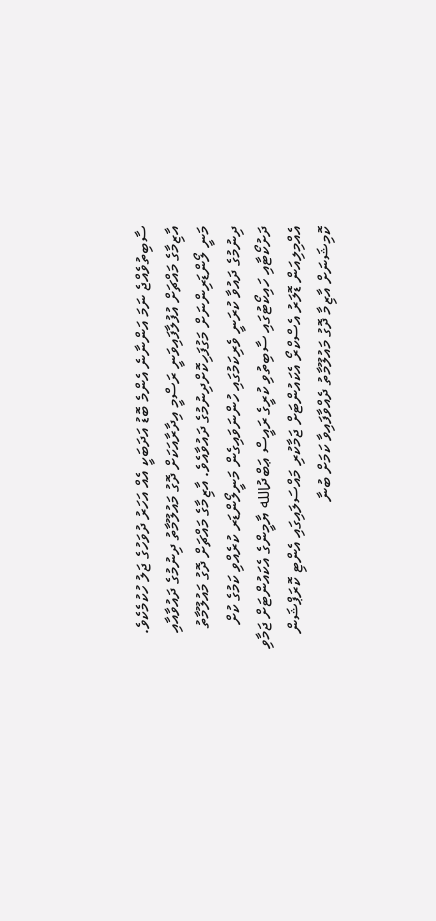ސާބިތުވެއްޖެ ނަމަ އަންނާނެ އެންމެ ބޮޑު އަދަބަކީ އެއް އަހަރު ދުވަހުގެ ޖަލު ހުކުމެކެވެ.
އާޒިމާގެ މައްޗަށް އުފުލާފައިވަނީ ރަސްމީ އިދާރާއަކަށް ދޮގު މައުލޫމާތު ދިނުމުގެ ދައުވާއާއި މަނީ ލޯންޑަރިންނަށް މަގުފަހިކޮށްދިނުމުގެ ދައުވާއެވެ. އާޒިމާގެ މައްޗަށް ދޮގު މައުލޫމާތު ދިނުމުގެ ދައުވާ ކުރަނީ ވެރިކަމުގައި ހުންނަވައިގެން މަނީލޯންޑަރ ކުރެއްވި ކަމުގެ ކުށް ދަށުކޯޓާއި ހައިކޯޓުގައި ސާބިތުވި ކުރީގެ ރައީސް ޢަބްދުالله ޔާމީންގެ އެކައުންޓަށް ޖަމާވި އެއްމިލިއަން ޑޮލަރު އެސްކްރޯ އެކައުންޓަށް ޖަމާކުރި މައްސަލައިގައި އެންޓި ކޮރަޕްޝަން ކޮމިޝަނަށް އާޒިމާ ދޮގު މައުލޫމާތު ދެއްވާފައިވާ ކަމަށް ބުނާ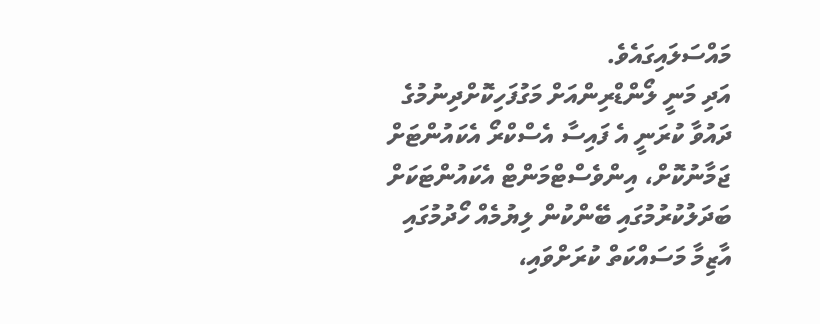މައްސަލައިގައެވެ.
އަދި މަނީ ލޯންޑްރިންއަށް މަގުފަހިކޮށްދިނުމުގެ ދައުވާ ކުރަނީ އެ ފައިސާ އެސްކްރޯ އެކައުންޓަށް ޖަމާނުކޮށް، އިންވެސްޓްމަންޓް އެކައުންޓަކަށް ބަދަލުކުރުމުގައި ބޭންކުން ލިޔުމެއް ހޯދުމުގައި އާޒިމާ މަސައްކަތް ކުރަށްވައި،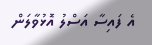އެ ފައިސާ އަސްލު އޮޅުވާލަން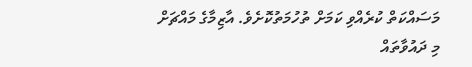މަސައްކަތް ކުރެއްވި ކަމަށް ތުހުމަތުކޮށެވެ. އާޒިމާގެ މައްޗަށް މި ދައުވާތައް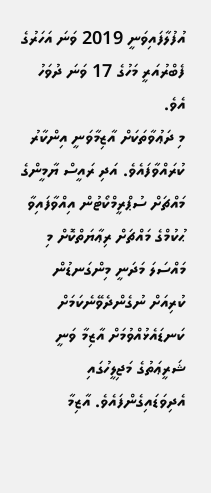އުފުލާފައިވަނީ 2019 ވަނަ އަހަރުގެ ފެބްރުއަރީ މަހުގެ 17 ވަނަ ދުވަހު އެވެ.
މި ދަޢުވާތަކަށް އާޒިމާވަނީ އިންކާރު ކުރައްވާފައެވެ. އަދި ރައީސް ޔާމީންގެ މައްޗަށް ސުޕްރީމްކޯޓުން އިއްވާފައިވާ ޙުކުމްގެ މައްޗަށް ރިޢާޔަތްކޮށް މި މައްސަލަ މަދަނީ މިންގަނޑުން ކުރިއަށް ނުގެންދެވޭނެކަމަށް ކަނޑައެޅުއްވުމަށް އާޒިމާ ވަނީ ޝަރީޢަތުގެ މަޖިލީހުގައި އެދިވަޑައިގެންފައެވެ. އާޒިމާ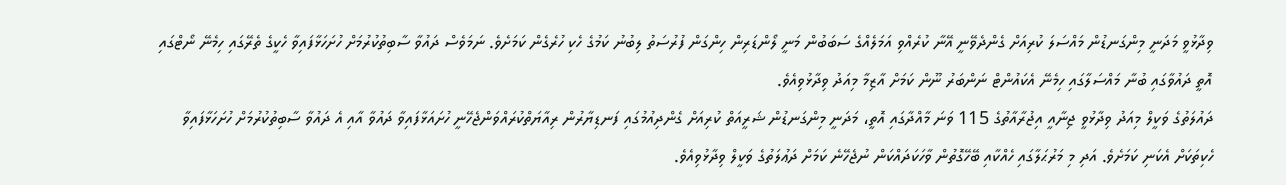ވިދާޅުވީ މަދަނީ މިންގަނޑުން މައްސަލަ ކުރިއަށް ގެންދެވޭނީ އޭނާ ކުރެއްވި އަމަލެއްގެ ސަބަބުން މަނީ ލޯންޑަރިން ހިންގަން ފުރުސަތު ލިބުނު ކަމުގެ ހެކި ހުރެގެން ކަމަށެވެ. ނަމަވެސް ދައުވާ ސާބިތުކުރުމަށް ހުށަހަޅާފައިވާ ހެކީގެ ތެރޭގައި ހިމެނޭ ނޯޓްގައި އޮތީ ދައުވާގައި ބުނާ މައްސަލާގައި ހިމެނޭ އެކައުންޓް ނަންބަރު ނޫން ކަމަށް އާޒިމާ މިއަދު ވިދާޅުވިއެވެ.
ދައުލަތުގެ ވަކީލް މިއަދު ވިދާޅުވީ ޖިނާއީ އިޖުރާއާތުގެ 115 ވަނަ މާއްދާގައި އޮތީ، މަދަނީ މިންގަނޑުން ޝަރީއަތް ކުރިއަށް ގެންދިއުމުގައި ފަނޑިޔާރުން ރިއާޔަތްކުރައްވަންޖެހޭނީ ހުށައަޅާފައިވާ ދައުވާ އާއި އެ ދައުވާ ސާބިތުކުރުމަށް ހުށަހަޅާފައިވާ ހެކިތަކަށް އެކަނި ކަމަށެވެ. އަދި މި މަރުޙަލާގައި ހެއްކާއި ބޭހޭގޮތުން ވާހަކަދައްކަން ނުޖެހޭނެ ކަމަށް ދަޢުލަތުގެ ވަކީލް ވިދާޅުވިއެވެ.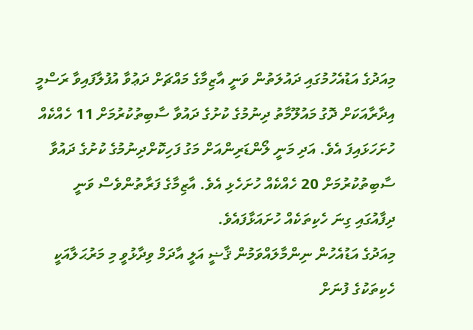މިއަދުގެ އަޑުއެހުމުގައި ދައުލަތުން ވަނީ އާޒިމާގެ މައްޗަށް ދަޢުވާ އުފުލާފައިވާ ރަސްމީ އިދާރާއަކަށް ދޮގު މައުލޫމާތު ދިނުމުގެ ކުށުގެ ދައުވާ ސާބިތުކުރުމަށް 11 ހެއްކެއް ހުށަހަޅައިފަ އެވެ. އަދި މަނީ ލޯންޑަރިންއަށް މަގު ފަހިކޮށްދިނުމުގެ ކުށުގެ ދައުވާ ސާބިތުކުރުމަށް 20 ހެއްކެއް ހުށަހެޅި އެވެ. އާޒިމާގެ ފަރާތުންވެސް ވަނީ ދިފާއުގައި ގިނަ ހެކިތަކެއް ހުށައަޅާފައެވެ.
މިއަދުގެ އަޑުއެހުން ނިންމާލައްވަމުން ޤާޟީ އަލީ އާދަމް ވިދާޅުވީ މި މަރުޙަލާއަކީ ހެކިތަކުގެ ފުނަށް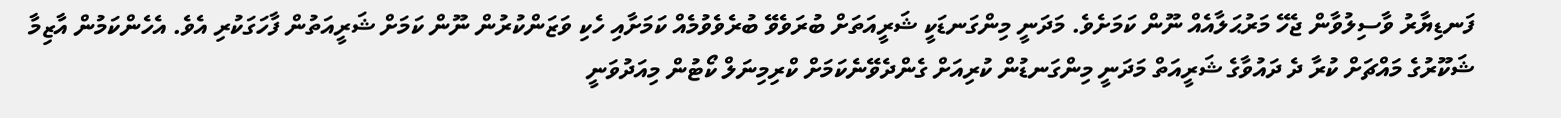ފަނޑިޔާރު ވާސިލުވާން ޖެހޭ މަރުޙަލާއެއް ނޫން ކަމަށެވެ. މަދަނީ މިންގަނޑަކީ ޝަރީއަތަށް ބުރަވެވޭ ބުރެވެވުމެއް ކަމަށާއި ހެކި ވަޒަންކުރުން ނޫން ކަމަށް ޝަރީއަތުން ފާހަގަކުރި އެވެ. އެހެންކަމުން އާޒިމާ ޝަކޫރުގެ މައްޗަށް ކުރާ ދެ ދައުވާގެ ޝަރީއަތް މަދަނީ މިންގަނޑުން ކުރިއަށް ގެންދެވޭނެކަމަށް ކްރިމިނަލް ކޯޓުން މިއަދުވަނީ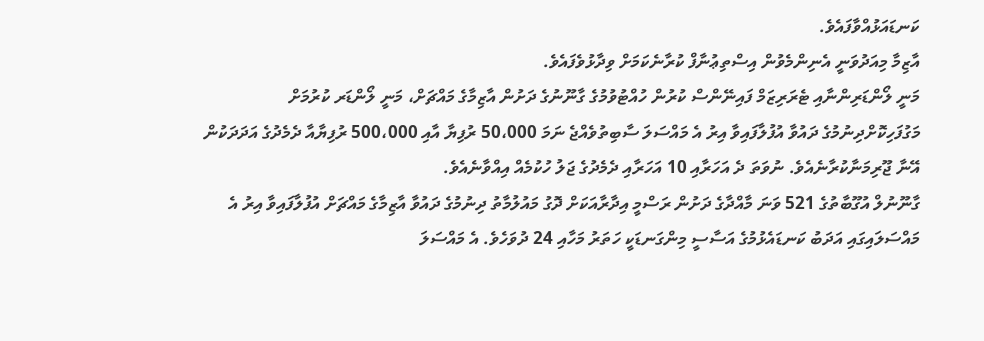ކަނޑައަޅުއްވާފައެވެ.
އާޒިމާ މިއަދުވަނީ އެނިންމެވުން އިސްތިޢުނާފް ކުރާނެކަމަށް ވިދާޅުވެފައެވެ.
މަނީ ލޯންޑަރިންނާއި ޓެރަރިޒަމް ފައިނޭންސް ކުރުން ހުއްޓުވުމުގެ ގާނޫނުގެ ދަށުން އާޒިމާގެ މައްޗަށް، މަނީ ލޯންޑަރ ކުރުމަށް މަގުފަހިކޮށްދިނުމުގެ ދައުވާ އުފުލާފައިވާ އިރު އެ މައްސަލަ ސާބިތުވެއްޖެ ނަމަ 50،000 ރުފިޔާ އާއި 500،000 ރުފިޔާއާ ދެމެދުގެ އަދަދަކުން އޭނާ ޖޫރިމަނާކުރާނެއެވެ. ނުވަތަ ދެ އަހަރާއި 10 އަހަރާއި ދެމެދުގެ ޖަލު ހުކުމެއް އިއްވާނެއެވެ.
ގާނޫނުލް އުގޫބާތުގެ 521 ވަނަ މާއްދާގެ ދަށުން ރަސްމީ އިދާރާއަކަށް ދޮގު މައުލުމާތު ދިނުމުގެ ދައުވާ އާޒިމާގެ މައްޗަށް އުފުލާފައިވާ އިރު އެ މައްސަލައިގައި އަދަބު ކަނޑައެޅުމުގެ އަސާސީ މިންގަނޑަކީ ހަތަރު މަހާއި 24 ދުވަހެވެ. އެ މައްސަލަ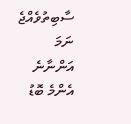ސާބިތުވެއްޖެ ނަމަ އަންނާނެ އެންމެ ބޮޑު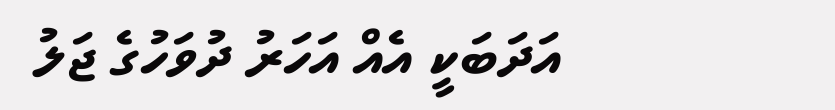އަދަބަކީ އެއް އަހަރު ދުވަހުގެ ޖަލު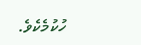ހުކުމެކެވެ.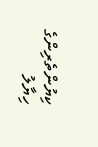ކިޔުންތެރިންގެ ހިޔާލު